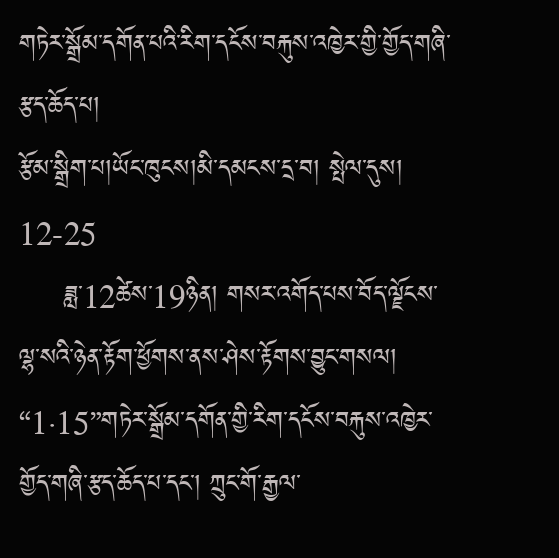གཏེར་སྒྲོམ་དགོན་པའི་རིག་དངོས་བརྐུས་འཁྱེར་གྱི་གྱོད་གཞི་རྩད་ཆོད་པ།
རྩོམ་སྒྲིག་པ།ཡོང་ཁུངས།མི་དམངས་དྲ་བ། སྤེལ་དུས། 12-25
     ཟླ་12ཚེས་19ཉིན། གསར་འགོད་པས་བོད་ལྗོངས་ལྷ་སའི་ཉེན་རྟོག་ཕྱོགས་ནས་ཤེས་རྟོགས་བྱུང་གསལ། “1·15”གཏེར་སྒྲོམ་དགོན་གྱི་རིག་དངོས་བརྐུས་འཁྱེར་གྱོད་གཞི་རྩད་ཆོད་པ་དང་། ཀྲུང་གོ་རྒྱལ་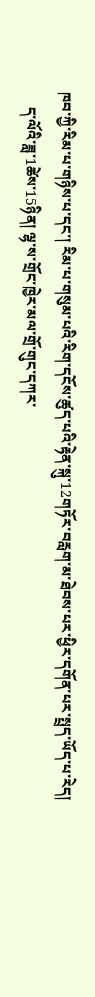ཁབ་ཀྱི་རིམ་པ་གཉིས་པ་དང་། རིམ་པ་གསུམ་པའི་རིག་དངོས་ཚུད་པའི་རྟེན་སྐུ་12གཏོར་བརླག་མ་ཐེབས་པར་ཕྱིར་དགོན་པར་སྤྲད་ཡོད་པ་རེད།
    ད་ལོའི་ཟླ་1ཚེས་15ཉིན། ལྷ་ས་གྲོང་ཁྱེར་མལ་གྲོ་གུང་དཀར་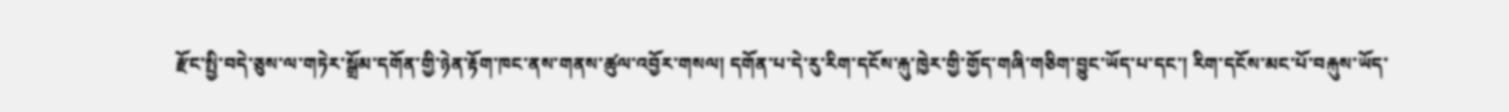རྫོང་སྤྱི་བདེ་ཅུས་ལ་གཏེར་སྒྲོམ་དགོན་གྱི་ཉེན་རྟོག་ཁང་ནས་གནས་ཚུལ་འབྱོར་གསལ། དགོན་པ་དེ་རུ་རིག་དངོས་རྐུ་ཁྱེར་གྱི་གྱོད་གཞི་གཅིག་བྱུང་ཡོད་པ་དང་། རིག་དངོས་མང་པོ་བརྐུས་ཡོད་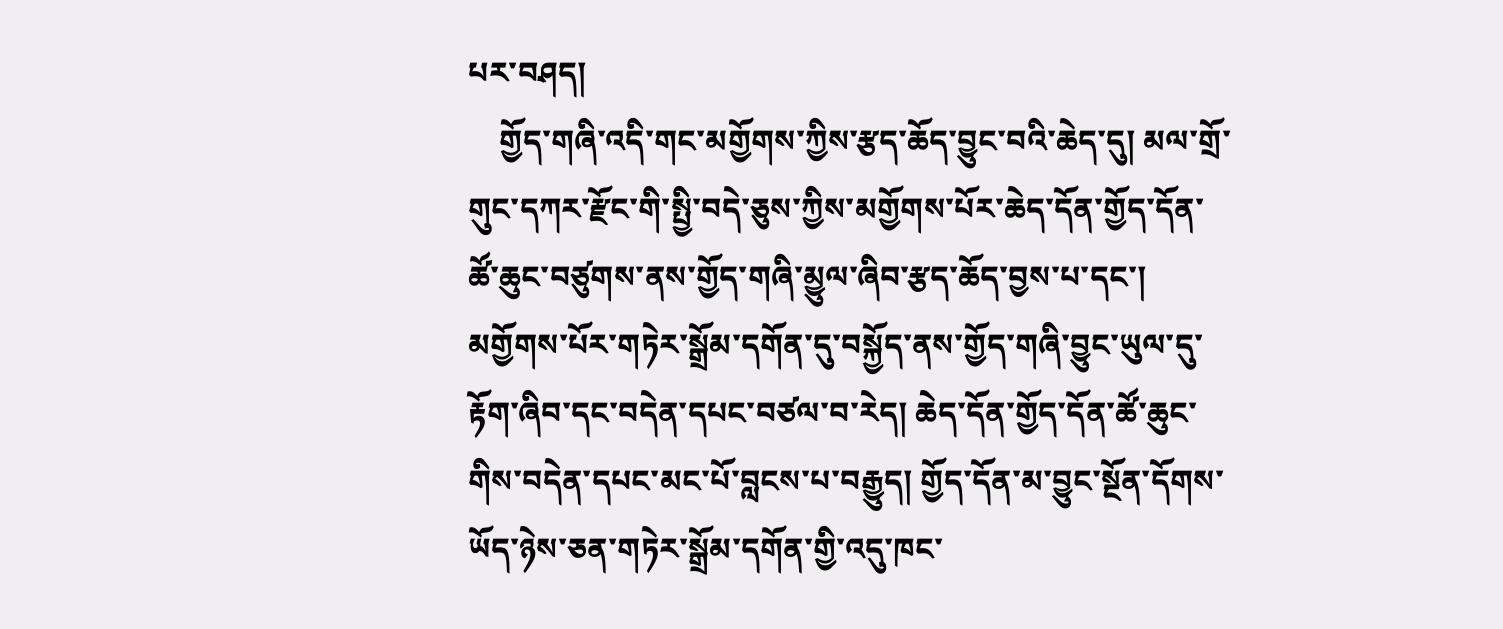པར་བཤད།
    གྱོད་གཞི་འདི་གང་མགྱོགས་ཀྱིས་རྩད་ཆོད་བྱུང་བའི་ཆེད་དུ། མལ་གྲོ་གུང་དཀར་རྫོང་གི་སྤྱི་བདེ་ཅུས་ཀྱིས་མགྱོགས་པོར་ཆེད་དོན་གྱོད་དོན་ཚོ་ཆུང་བཙུགས་ནས་གྱོད་གཞི་མྱུལ་ཞིབ་རྩད་ཆོད་བྱས་པ་དང་། མགྱོགས་པོར་གཏེར་སྒྲོམ་དགོན་དུ་བསྐྱོད་ནས་གྱོད་གཞི་བྱུང་ཡུལ་དུ་རྟོག་ཞིབ་དང་བདེན་དཔང་བཙལ་བ་རེད། ཆེད་དོན་གྱོད་དོན་ཚོ་ཆུང་གིས་བདེན་དཔང་མང་པོ་བླངས་པ་བརྒྱུད། གྱོད་དོན་མ་བྱུང་སྔོན་དོགས་ཡོད་ཉེས་ཅན་གཏེར་སྒྲོམ་དགོན་གྱི་འདུ་ཁང་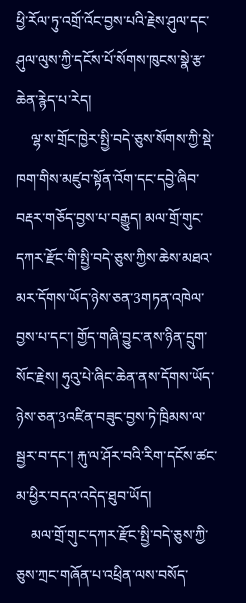ཕྱི་རོལ་ཏུ་འགྲོ་འོང་བྱས་པའི་རྗེས་ཤུལ་དང་ཤུལ་ལུས་ཀྱི་དངོས་པོ་སོགས་ཁུངས་སྣེ་རྩ་ཆེན་རྙེད་པ་རེད།
    ལྷ་ས་གྲོང་ཁྱེར་སྤྱི་བདེ་ཅུས་སོགས་ཀྱི་སྡེ་ཁག་གིས་མཛུབ་སྟོན་འོག་དང་དབྱེ་ཞིབ་བརྡར་གཅོད་བྱས་པ་བརྒྱུད། མལ་གྲོ་གུང་དཀར་རྫོང་གི་སྤྱི་བདེ་ཅུས་ཀྱིས་ཆེས་མཐའ་མར་དོགས་ཡོད་ཉེས་ཅན་3གཏན་འཁེལ་བྱས་པ་དང་། གྱོད་གཞི་བྱུང་ནས་ཉིན་དྲུག་སོང་རྗེས། ཧུའུ་པེ་ཞིང་ཆེན་ནས་དོགས་ཡོད་ཉེས་ཅན་3འཛིན་བཟུང་བྱས་ཏེ་ཁྲིམས་ལ་སྦྱར་བ་དང་། རྐུ་ལ་ཤོར་བའི་རིག་དངོས་ཚང་མ་ཕྱིར་བདའ་འདེད་ཐུབ་ཡོད།
    མལ་གྲོ་གུང་དཀར་རྫོང་སྤྱི་བདེ་ཅུས་ཀྱི་ཅུས་ཀྲང་གཞོན་པ་འཕྲིན་ལས་བསོད་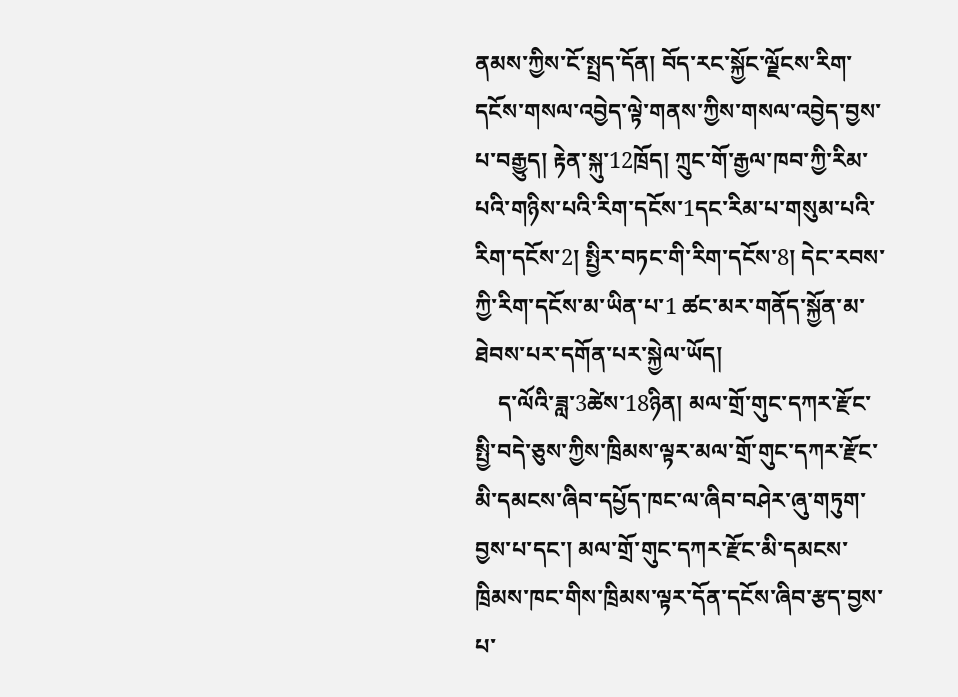ནམས་ཀྱིས་ངོ་སྤྲད་དོན། བོད་རང་སྐྱོང་ལྗོངས་རིག་དངོས་གསལ་འབྱེད་ལྟེ་གནས་ཀྱིས་གསལ་འབྱེད་བྱས་པ་བརྒྱུད། རྟེན་སྐུ་12ཁྲོད། ཀྲུང་གོ་རྒྱལ་ཁབ་ཀྱི་རིམ་པའི་གཉིས་པའི་རིག་དངོས་1དང་རིམ་པ་གསུམ་པའི་རིག་དངོས་2། སྤྱིར་བཏང་གི་རིག་དངོས་8། དེང་རབས་ཀྱི་རིག་དངོས་མ་ཡིན་པ་1 ཚང་མར་གནོད་སྐྱོན་མ་ཐེབས་པར་དགོན་པར་སྐྱེལ་ཡོད།
    ད་ལོའི་ཟླ་3ཚེས་18ཉིན། མལ་གྲོ་གུང་དཀར་རྫོང་སྤྱི་བདེ་ཅུས་ཀྱིས་ཁྲིམས་ལྟར་མལ་གྲོ་གུང་དཀར་རྫོང་མི་དམངས་ཞིབ་དཔྱོད་ཁང་ལ་ཞིབ་བཤེར་ཞུ་གཏུག་བྱས་པ་དང་། མལ་གྲོ་གུང་དཀར་རྫོང་མི་དམངས་ཁྲིམས་ཁང་གིས་ཁྲིམས་ལྟར་དོན་དངོས་ཞིབ་རྩད་བྱས་པ་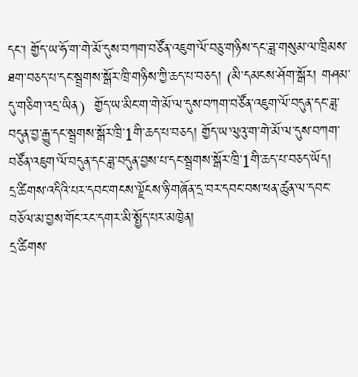དང་། གྱོད་ཡ་ཧོ་ག་གེ་མོ་དུས་བཀག་བཙོན་འཇུག་ལོ་བཅུ་གཉིས་དང་ཟླ་གསུམ་ལ་ཁྲིམས་ཐག་བཅད་པ་དང་སྦྲགས་སྒོར་ཁྲི་གཉིས་ཀྱི་ཆད་པ་བཅད། (མི་དམངས་ཤོག་སྒོར། གཤམ་དུ་གཅིག་འདྲ་ཡིན)  གྱོད་ཡ་མིང་ག་གེ་མོ་ལ་དུས་བཀག་བཙོན་འཇུག་ལོ་བདུན་དང་ཟླ་བདུན་བྱ་རྒྱུ་དང་སྦྲགས་སྒོར་ཁྲི་1གི་ཆད་པ་བཅད། གྱོད་ཡ་ལུའུ་ག་གེ་མོ་ལ་དུས་བཀག་བཙོན་འཇུག་ལོ་བདུན་དང་ཟླ་བདུན་བྱས་པ་དང་སྦྲགས་སྒོར་ཁྲི་1གི་ཆད་པ་བཅད་ཡོད།
དྲ་ཚིགས་འདིའི་པར་དབང་གངས་ལྗོངས་ཉི་གཞོན་དྲ་བར་དབང་བས་ཕན་ཚུན་ལ་དབང་བཅོལ་མ་བྱས་གོང་རང་དགར་མི་སྤྱོད་པར་མཁྱེན།
དྲ་ཚིགས་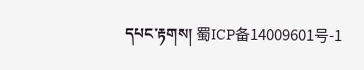དཔང་རྟགས། 蜀ICP备14009601号-1